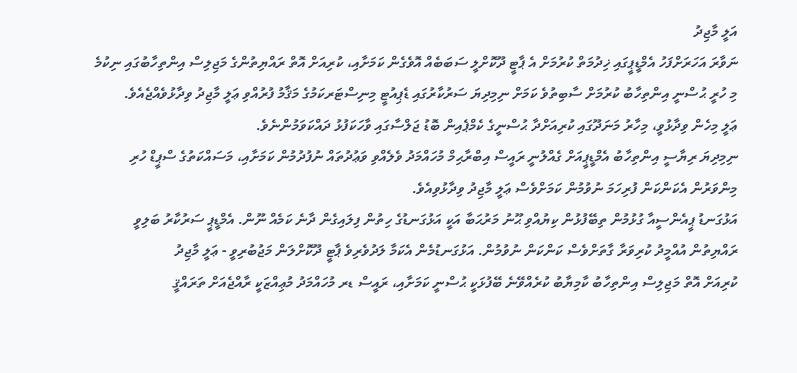އަލީ މާޖިދު
ނަވާރަ އަހަރަށްފަހު އެމްޑީޕީގައި ޚިދުމަތް ކުރުމަށް އެ ޕާޓީ ދޫކޮށްލީ ސަބަބެއް އޮވެގެން ކަމަށާއި، ކުރިއަށް އޮތް ރައްޔިތުންގެ މަޖިލިސް އިންތިހާބުގައި ނިކުމެ މި ހުރީ ޙުސްނީ އިންތިހާބު ކުރުމަށް ސާބިތުވެ ކަމަށް ނިމިދިޔަ ސަރުކާރުގައި ޑެޕިއުޓީ މިނިސްޓަރކަމުގެ މަޤާމު ފުރުއްވި ޢަލީ މާޖިދު ވިދާޅުވެއްޖެއެވެ.
ޢަލީ މިހެން ވިދާޅުވީ، މިހާރު މަނަދޫގައި ކުރިއަށްދާ ޙުސްނީގެ ކެމްޕެއިން ބޮޑު ޖަލްސާގައި ވާހަކަފުޅު ދައްކަވަމުންނެވެ.
ނިމިދިޔަ ރިޔާސީ އިންތިހާބު އެމްޑީޕީއަށް ގެއްލުނީ ރައީސް އިބްރާޙިމް މުހައްމަދު ވެލެއްވި ވަޢުދުތައް ނުފުދުމުން ކަމަށާއި، މަސައްކަތުގެ ސްޕީޑް ހުރި މިންވަރުން އެކަންކަން ފުރިހަމަ ނުވުމުން ކަމަށްވެސް ޢަލީ މާޖިދު ވިދާޅުވިއެވެ.
އަޅުގަނޑު ޕީއެންސީއާ ގުޅުމުން ތިބޭފުޅުން ކިޔުއްވި ޙޫނު މަރުޙަބާ އަކީ އަޅުގަނޑުގެ ހިތުން ފިލައިގެން ދާނެ ކަމެއް ނޫން. އެމްޑީޕީ ސަރުކާރު ބަލިވީ ރައްޔިތުން އުއްމީދު ކުރިވަރާ ގާތަށްވެސް ކަންކަން ނުވުމުން. އަޅުގަނޑުމެން އެކަމާ ލަދުވެރިވެ ޕާޓީ ދޫކޮށްލަން މަޖުބުރިވީ - ޢަލީ މާޖިދު
ކުރިއަށް އޮތް މަޖިލިސް އިންތިހާބު ކާމިޔާބު ކުރެއްވޭނެ ބޭފުޅަކީ ޙުސްނީ ކަމަށާއި، ރައީސް ޑރ މުހައްމަދު މުޢިއްޒަކީ ރާއްޖެއަށް ތަރައްޤީ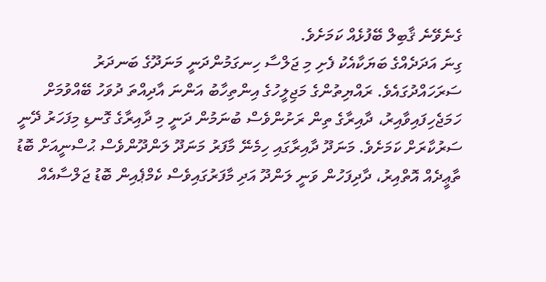ގެނެވޭނެ ޤާބިލް ބޭފުޅެއް ކަމަށެވެ.
ގިނަ އަދަދެއްގެ ބަޔަކާއެކު ފެށި މި ޖަލްސާ ހިނގަމުންދަނީ މަނަދޫގެ ބަނދަރު ސަރަހައްދުގައެވެ. ރައްޔިތުންގެ މަޖިލީހުގެ އިންތިހާބު އަންނަ އާދިއްތަ ދުވަހު ބޭއްވުމަށް ހަމަޖެހިފައިވާއިރު، ދާއިރާގެ ތިން ރަށުންވެސް ބުނަމުން ދަނީ މި ދާއިރާގެ ގޮނޑި މިފަހަރު ދޭނީ ސަރުކާރަށް ކަމަށެވެ. މަނަދޫ ދާއިރާގައި ހިމެނޭ މާފަރު މަނަދޫ ލަންދޫންވެސް ޙުސްނީއަށް ބޮޑު ތާޢީދެއް އޮތްއިރު، ދާދިފަހުން ވަނީ ލަންދޫ އަދި މާފަރުގައިވެސް ކެމްޕެއިން ބޮޑު ޖަލްސާއެއް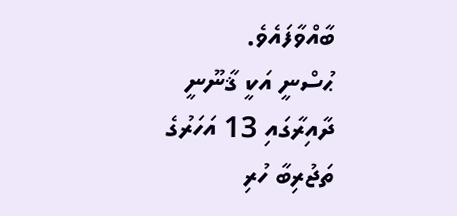ބާއްވާފައެވެ.
ޙުސްނީ އަކީ ޤާނޫނީ ދާއިރާގައި 13 އަހަރުގެ ތަޖުރިބާ ހުރި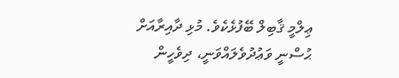ޢިލްމީ ޤާބިލް ބޭފުޅެކެވެ. މުޅި ދާއިރާއަށް ޙުސްނީ ވަޢުދުވެލައްވަނީ، ދިވެހީން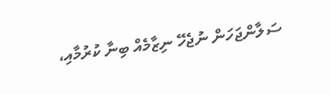ސަލާންޖަހަން ނުޖެހޭ ނިޒާމެއް ބިނާ ކުރުމާއި،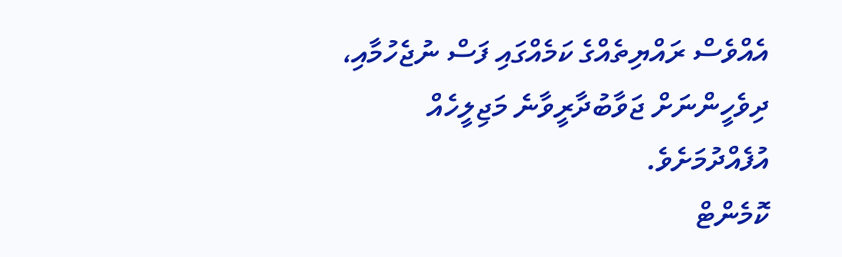އެއްވެސް ރައްޔިތެއްގެ ކަމެއްގައި ފަސް ނުޖެހުމާއި، ދިވެހީންނަށް ޖަވާބުދާރީވާނެ މަޖިލީހެއް އުފެއްދުމަށެވެ.
ކޮމެންޓް